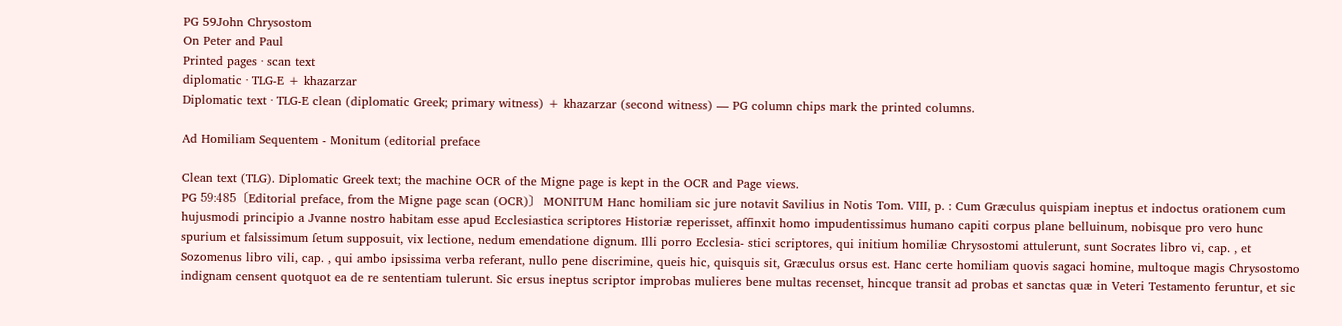PG 59John Chrysostom
On Peter and Paul
Printed pages · scan text
diplomatic · TLG-E + khazarzar
Diplomatic text · TLG-E clean (diplomatic Greek; primary witness) + khazarzar (second witness) — PG column chips mark the printed columns.

Ad Homiliam Sequentem - Monitum (editorial preface

Clean text (TLG). Diplomatic Greek text; the machine OCR of the Migne page is kept in the OCR and Page views.
PG 59:485〔Editorial preface, from the Migne page scan (OCR)〕 MONITUM Hanc homiliam sic jure notavit Savilius in Notis Tom. VIII, p. : Cum Græculus quispiam ineptus et indoctus orationem cum hujusmodi principio a Jvanne nostro habitam esse apud Ecclesiastica scriptores Historiæ reperisset, affinxit homo impudentissimus humano capiti corpus plane belluinum, nobisque pro vero hunc spurium et falsissimum ſetum supposuit, vix lectione, nedum emendatione dignum. Illi porro Ecclesia- stici scriptores, qui initium homiliæ Chrysostomi attulerunt, sunt Socrates libro vi, cap. , et Sozomenus libro vili, cap. , qui ambo ipsissima verba referant, nullo pene discrimine, queis hic, quisquis sit, Græculus orsus est. Hanc certe homiliam quovis sagaci homine, multoque magis Chrysostomo indignam censent quotquot ea de re sententiam tulerunt. Sic ersus ineptus scriptor improbas mulieres bene multas recenset, hincque transit ad probas et sanctas quæ in Veteri Testamento feruntur, et sic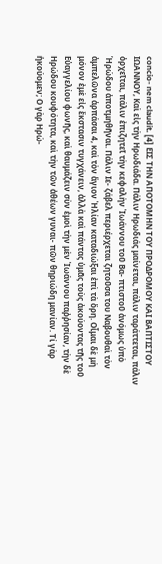concio- nem claudit. [4] ΕΙΣ ΤΗΝ ΑΠΟΤΟΜΗΝ ΤΟΥ ΠΡΟΔΡΟΜΟΥ ΚΑΙ ΒΑΠΤΙΣΤΟΥ ΙΩΑΝΝΟΥ, Καὶ εἰς τὴν Ηρωδιάδα. Πάλιν Ηρωδιάς μαίνεται, πάλιν ταράττεται, πάλιν ὀρχεῖται, πάλιν ἐπιζητεῖ τὴν κεφαλὴν Ἰωάννου τοῦ Βα- πτιστοῦ ἀνόμως ὑπὸ Ἡρώδου ἀποτμηθῆναι. Πάλιν Ιε- ζάβελ περιέρχεται ζητοῦσα του Ναβουθαὶ τὸν ἀμπελῶνα ἁρπάσαι 4, καὶ τὸν ἅγιον Ἠλίαν καταδιώξαι ἐπὶ τὰ ὄρη. Οἶμαι δὲ μὴ μόνον ἐμὲ εἰς ἔκστασιν τυγχάνειν, ἀλλὰ καὶ πάντας ὑμᾶς τοὺς ἀκούοντας τῆς τοῦ Εὐαγγελίου φωνῆς, καὶ θαυμάζειν σὺν ἐμοὶ τὴν μὲν Ἰωάννου παῤῥησίαν, τὴν δὲ Ηρώδου κουφότητα, καὶ τὴν τῶν ἀθέων γυναι- πῶν θηριώδη μανίαν. Τί γὰρ ἡκούομεν; Ο γὰρ Ηρώ-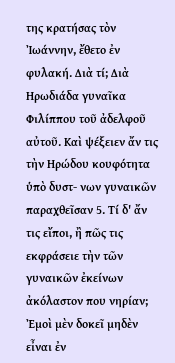της κρατήσας τὸν Ἰωάννην, ἔθετο ἐν φυλακή. Διὰ τί; Διὰ Ηρωδιάδα γυναῖκα Φιλίππου τοῦ ἀδελφοῦ αὐτοῦ. Καὶ ψέξειεν ἄν τις τὴν Ηρώδου κουφότητα ὑπὸ δυστ- νων γυναικῶν παραχθεῖσαν 5. Τί δ' ἄν τις εἴποι, ἢ πῶς τις εκφράσειε τὴν τῶν γυναικῶν ἐκείνων ἀκόλαστον που νηρίαν; Ἐμοὶ μὲν δοκεῖ μηδὲν εἶναι ἐν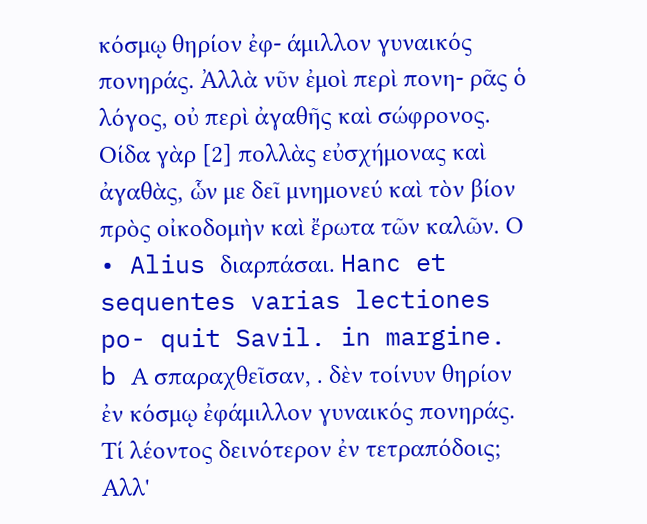κόσμῳ θηρίον ἐφ- άμιλλον γυναικός πονηράς. Ἀλλὰ νῦν ἐμοὶ περὶ πονη- ρᾶς ὁ λόγος, οὐ περὶ ἀγαθῆς καὶ σώφρονος. Οίδα γὰρ [2] πολλὰς εὐσχήμονας καὶ ἀγαθὰς, ὧν με δεῖ μνημονεύ καὶ τὸν βίον πρὸς οἰκοδομὴν καὶ ἔρωτα τῶν καλῶν. Ο • Alius διαρπάσαι. Hanc et sequentes varias lectiones po- quit Savil. in margine. b Α σπαραχθεῖσαν, . δὲν τοίνυν θηρίον ἐν κόσμῳ ἐφάμιλλον γυναικός πονηράς. Τί λέοντος δεινότερον ἐν τετραπόδοις; Αλλ'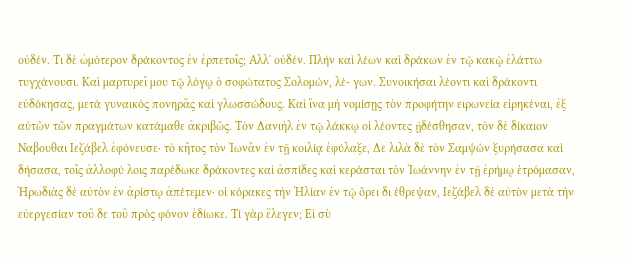οὐδέν. Τι δὲ ὠμότερον δράκοντος ἐν ἐρπετοῖς; Αλλ᾽ οὐδέν. Πλήν καὶ λέων καὶ δράκων ἐν τῷ κακῷ ἐλάττω τυγχάνουσι. Καὶ μαρτυρεῖ μου τῷ λόγῳ ὁ σοφώτατος Σολομών, λέ- γων. Συνοικήσαι λέοντι καὶ δράκοντι εὐδόκησας, μετά γυναικός πονηρᾶς καὶ γλωσσώδους. Καὶ ἵνα μὴ νομίσῃς τὸν προφήτην ειρωνεία εἰρηκέναι, ἐξ αὐτῶν τῶν πραγμάτων κατάμαθε ἀκριβῶς. Τὸν Δανιὴλ ἐν τῷ λάκκῳ οἱ λέοντες ᾐδέσθησαν, τὸν δὲ δίκαιον Ναβουθαι Ιεζάβελ ἐφόνευσε· τὸ κῆτος τὸν Ἰωνᾶν ἐν τῇ κοιλίᾳ ἐφύλαξε, Δε λιλὰ δὲ τὸν Σαμψών ξυρήσασα καὶ δήσασα, τοῖς ἀλλοφύ λοις παρέδωκε δράκοντες καὶ ἀσπίδες καὶ κεράσται τὸν Ἰωάννην ἐν τῇ ἐρήμῳ ἑτρόμασαν, Ἡρωδιὰς δὲ αὐτὸν ἐν ἀρίστῳ ἀπέτεμεν· οἱ κόρακες τὴν Ἠλίαν ἐν τῷ ὄρει δι έθρεψαν, Ιεζάβελ δὲ αὐτὸν μετὰ τὴν εὐεργεσίαν τοῦ δε τοῦ πρὸς φόνον ἐδίωκε. Τί γὰρ ἔλεγεν; Εἰ σὺ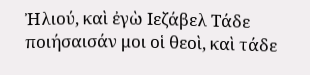Ἠλιού, καὶ ἐγὼ Ιεζάβελ Τάδε ποιήσαισάν μοι οἱ θεοὶ, καὶ τάδε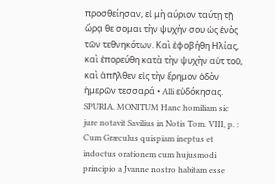προσθείησαν, εἰ μὴ αύριον ταύτῃ τῇ ὥρᾳ θε σομαι τὴν ψυχήν σου ὡς ἑνὸς τῶν τεθνηκότων. Καὶ ἐφοβήθη Ηλίας, καὶ ἐπορεύθη κατὰ τὴν ψυχὴν αὐτ τοῦ, καὶ ἀπῆλθεν εἰς τὴν ἔρημον ὁδὸν ἡμερῶν τεσσαρά • Alli εὐδόκησας. SPURIA. MONITUM Hanc homiliam sic jure notavit Savilius in Notis Tom. VIII, p. : Cum Græculus quispiam ineptus et indoctus orationem cum hujusmodi principio a Jvanne nostro habitam esse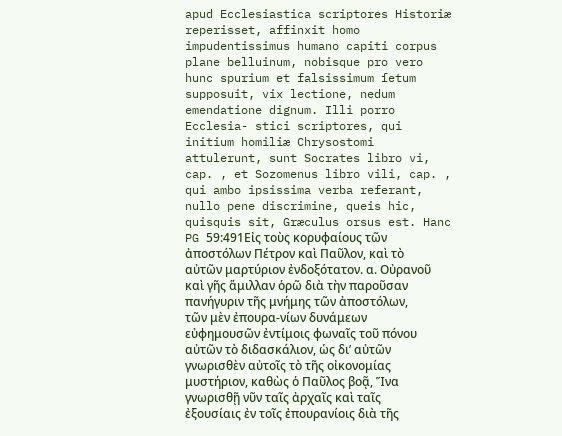apud Ecclesiastica scriptores Historiæ reperisset, affinxit homo impudentissimus humano capiti corpus plane belluinum, nobisque pro vero hunc spurium et falsissimum ſetum supposuit, vix lectione, nedum emendatione dignum. Illi porro Ecclesia- stici scriptores, qui initium homiliæ Chrysostomi attulerunt, sunt Socrates libro vi, cap. , et Sozomenus libro vili, cap. , qui ambo ipsissima verba referant, nullo pene discrimine, queis hic, quisquis sit, Græculus orsus est. Hanc
PG 59:491Εἰς τοὺς κορυφαίους τῶν ἀποστόλων Πέτρον καὶ Παῦλον, καὶ τὸ αὐτῶν μαρτύριον ἐνδοξότατον. α. Οὐρανοῦ καὶ γῆς ἅμιλλαν ὁρῶ διὰ τὴν παροῦσαν πανήγυριν τῆς μνήμης τῶν ἀποστόλων, τῶν μὲν ἐπουρα-νίων δυνάμεων εὐφημουσῶν ἐντίμοις φωναῖς τοῦ πόνου αὐτῶν τὸ διδασκάλιον, ὡς δι’ αὐτῶν γνωρισθὲν αὐτοῖς τὸ τῆς οἰκονομίας μυστήριον, καθὼς ὁ Παῦλος βοᾷ, Ἵνα γνωρισθῇ νῦν ταῖς ἀρχαῖς καὶ ταῖς ἐξουσίαις ἐν τοῖς ἐπουρανίοις διὰ τῆς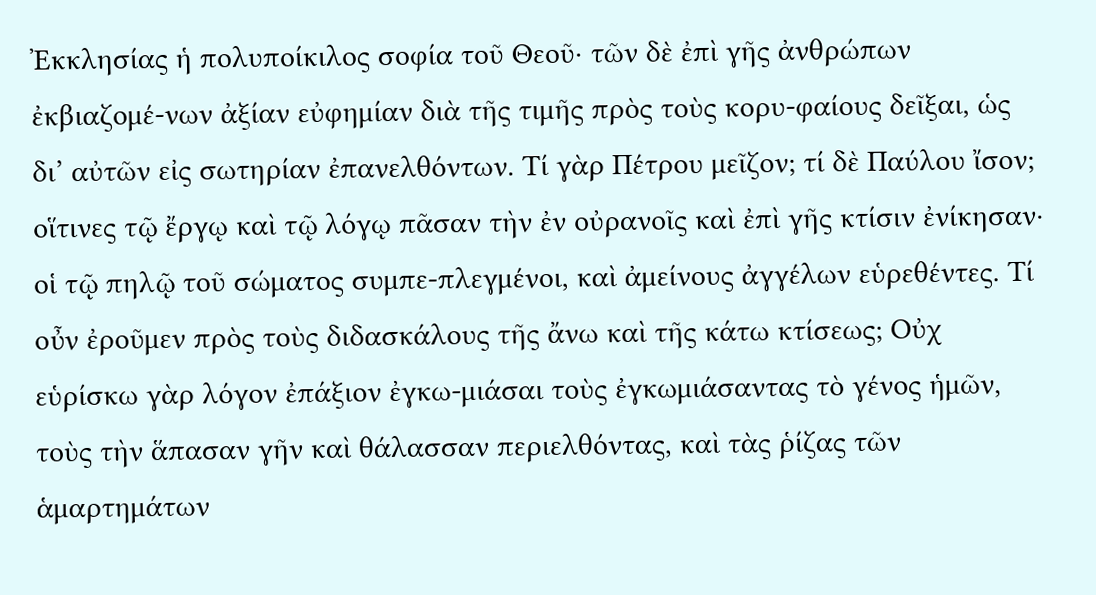Ἐκκλησίας ἡ πολυποίκιλος σοφία τοῦ Θεοῦ· τῶν δὲ ἐπὶ γῆς ἀνθρώπων ἐκβιαζομέ-νων ἀξίαν εὐφημίαν διὰ τῆς τιμῆς πρὸς τοὺς κορυ-φαίους δεῖξαι, ὡς δι’ αὐτῶν εἰς σωτηρίαν ἐπανελθόντων. Τί γὰρ Πέτρου μεῖζον; τί δὲ Παύλου ἴσον; οἵτινες τῷ ἔργῳ καὶ τῷ λόγῳ πᾶσαν τὴν ἐν οὐρανοῖς καὶ ἐπὶ γῆς κτίσιν ἐνίκησαν· οἱ τῷ πηλῷ τοῦ σώματος συμπε-πλεγμένοι, καὶ ἀμείνους ἀγγέλων εὑρεθέντες. Τί οὖν ἐροῦμεν πρὸς τοὺς διδασκάλους τῆς ἄνω καὶ τῆς κάτω κτίσεως; Οὐχ εὑρίσκω γὰρ λόγον ἐπάξιον ἐγκω-μιάσαι τοὺς ἐγκωμιάσαντας τὸ γένος ἡμῶν, τοὺς τὴν ἅπασαν γῆν καὶ θάλασσαν περιελθόντας, καὶ τὰς ῥίζας τῶν ἁμαρτημάτων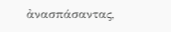ἀνασπάσαντας,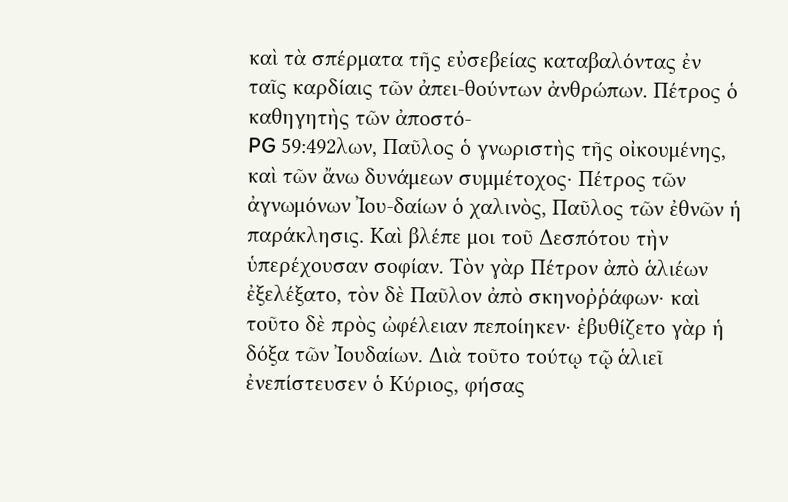καὶ τὰ σπέρματα τῆς εὐσεβείας καταβαλόντας ἐν ταῖς καρδίαις τῶν ἀπει-θούντων ἀνθρώπων. Πέτρος ὁ καθηγητὴς τῶν ἀποστό-
PG 59:492λων, Παῦλος ὁ γνωριστὴς τῆς οἰκουμένης, καὶ τῶν ἄνω δυνάμεων συμμέτοχος· Πέτρος τῶν ἀγνωμόνων Ἰου-δαίων ὁ χαλινὸς, Παῦλος τῶν ἐθνῶν ἡ παράκλησις. Καὶ βλέπε μοι τοῦ Δεσπότου τὴν ὑπερέχουσαν σοφίαν. Τὸν γὰρ Πέτρον ἀπὸ ἁλιέων ἐξελέξατο, τὸν δὲ Παῦλον ἀπὸ σκηνοῤῥάφων· καὶ τοῦτο δὲ πρὸς ὠφέλειαν πεποίηκεν· ἐβυθίζετο γὰρ ἡ δόξα τῶν Ἰουδαίων. Διὰ τοῦτο τούτῳ τῷ ἁλιεῖ ἐνεπίστευσεν ὁ Κύριος, φήσας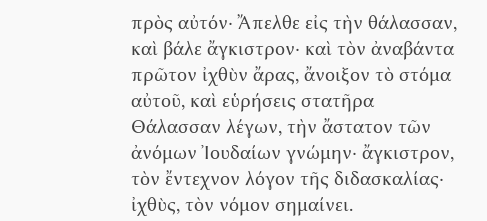πρὸς αὐτόν· Ἄπελθε εἰς τὴν θάλασσαν, καὶ βάλε ἄγκιστρον· καὶ τὸν ἀναβάντα πρῶτον ἰχθὺν ἄρας, ἄνοιξον τὸ στόμα αὐτοῦ, καὶ εὑρήσεις στατῆρα Θάλασσαν λέγων, τὴν ἄστατον τῶν ἀνόμων Ἰουδαίων γνώμην· ἄγκιστρον, τὸν ἔντεχνον λόγον τῆς διδασκαλίας· ἰχθὺς, τὸν νόμον σημαίνει.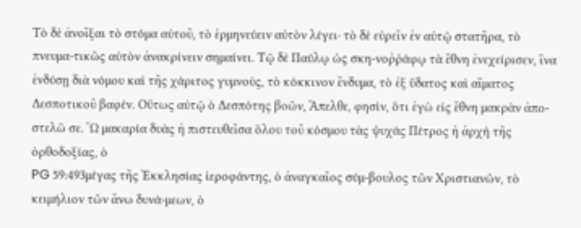Τὸ δὲ ἀνοῖξαι τὸ στόμα αὐτοῦ, τὸ ἑρμηνεύειν αὐτὸν λέγει· τὸ δὲ εὑρεῖν ἐν αὐτῷ στατῆρα, τὸ πνευμα-τικῶς αὐτὸν ἀνακρίνειν σημαίνει. Τῷ δὲ Παύλῳ ὡς σκη-νοῤῥάφῳ τὰ ἔθνη ἐνεχείρισεν, ἵνα ἐνδύσῃ διὰ νόμου καὶ τῆς χάριτος γυμνοὺς, τὸ κόκκινον ἔνδυμα, τὸ ἐξ ὕδατος καὶ αἵματος Δεσποτικοῦ βαφέν. Οὕτως αὐτῷ ὁ Δεσπότης βοῶν, Ἄπελθε, φησὶν, ὅτι ἐγὼ εἰς ἔθνη μακρὰν ἀπο-στελῶ σε. Ὢ μακαρία δυὰς ἡ πιστευθεῖσα ὅλου τοῦ κόσμου τὰς ψυχάς Πέτρος ἡ ἀρχὴ τῆς ὀρθοδοξίας, ὁ
PG 59:493μέγας τῆς Ἐκκλησίας ἱεροφάντης, ὁ ἀναγκαῖος σύμ-βουλος τῶν Χριστιανῶν, τὸ κειμήλιον τῶν ἄνω δυνά-μεων, ὁ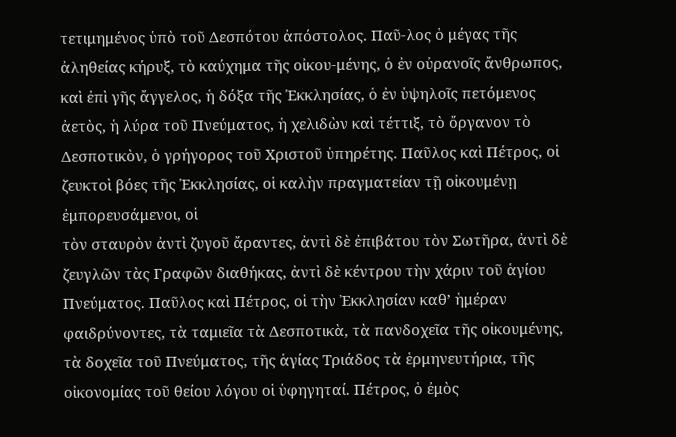τετιμημένος ὑπὸ τοῦ Δεσπότου ἀπόστολος. Παῦ-λος ὁ μέγας τῆς ἀληθείας κήρυξ, τὸ καύχημα τῆς οἰκου-μένης, ὁ ἐν οὐρανοῖς ἄνθρωπος, καὶ ἐπὶ γῆς ἄγγελος, ἡ δόξα τῆς Ἐκκλησίας, ὁ ἐν ὑψηλοῖς πετόμενος ἀετὸς, ἡ λύρα τοῦ Πνεύματος, ἡ χελιδὼν καὶ τέττιξ, τὸ ὄργανον τὸ Δεσποτικὸν, ὁ γρήγορος τοῦ Χριστοῦ ὑπηρέτης. Παῦλος καὶ Πέτρος, οἱ ζευκτοὶ βόες τῆς Ἐκκλησίας, οἱ καλὴν πραγματείαν τῇ οἰκουμένῃ ἐμπορευσάμενοι, οἱ
τὸν σταυρὸν ἀντὶ ζυγοῦ ἄραντες, ἀντὶ δὲ ἐπιβάτου τὸν Σωτῆρα, ἀντὶ δὲ ζευγλῶν τὰς Γραφῶν διαθήκας, ἀντὶ δὲ κέντρου τὴν χάριν τοῦ ἁγίου Πνεύματος. Παῦλος καὶ Πέτρος, οἱ τὴν Ἐκκλησίαν καθ’ ἡμέραν φαιδρύνοντες, τὰ ταμιεῖα τὰ Δεσποτικὰ, τὰ πανδοχεῖα τῆς οἰκουμένης, τὰ δοχεῖα τοῦ Πνεύματος, τῆς ἁγίας Τριάδος τὰ ἑρμηνευτήρια, τῆς οἰκονομίας τοῦ θείου λόγου οἱ ὑφηγηταί. Πέτρος, ὁ ἐμὸς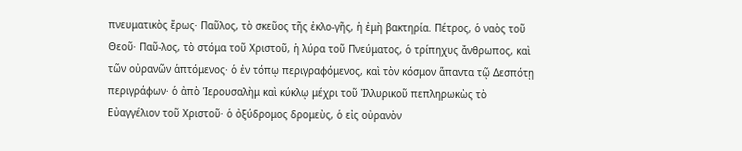πνευματικὸς ἔρως· Παῦλος, τὸ σκεῦος τῆς ἐκλο-γῆς, ἡ ἐμὴ βακτηρία. Πέτρος, ὁ ναὸς τοῦ Θεοῦ· Παῦ-λος, τὸ στόμα τοῦ Χριστοῦ, ἡ λύρα τοῦ Πνεύματος, ὁ τρίπηχυς ἄνθρωπος, καὶ τῶν οὐρανῶν ἁπτόμενος· ὁ ἐν τόπῳ περιγραφόμενος, καὶ τὸν κόσμον ἅπαντα τῷ Δεσπότῃ περιγράφων· ὁ ἀπὸ Ἱερουσαλὴμ καὶ κύκλῳ μέχρι τοῦ Ἰλλυρικοῦ πεπληρωκὼς τὸ Εὐαγγέλιον τοῦ Χριστοῦ· ὁ ὀξύδρομος δρομεὺς, ὁ εἰς οὐρανὸν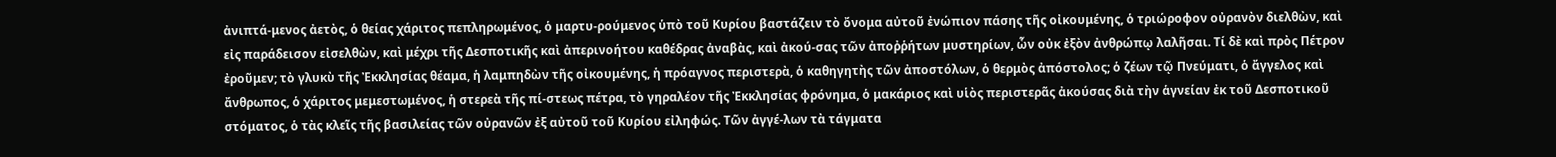ἀνιπτά-μενος ἀετὸς, ὁ θείας χάριτος πεπληρωμένος, ὁ μαρτυ-ρούμενος ὑπὸ τοῦ Κυρίου βαστάζειν τὸ ὄνομα αὐτοῦ ἐνώπιον πάσης τῆς οἰκουμένης, ὁ τριώροφον οὐρανὸν διελθὼν, καὶ εἰς παράδεισον εἰσελθὼν, καὶ μέχρι τῆς Δεσποτικῆς καὶ ἀπερινοήτου καθέδρας ἀναβὰς, καὶ ἀκού-σας τῶν ἀποῤῥήτων μυστηρίων, ὧν οὐκ ἐξὸν ἀνθρώπῳ λαλῆσαι. Τί δὲ καὶ πρὸς Πέτρον ἐροῦμεν; τὸ γλυκὺ τῆς Ἐκκλησίας θέαμα, ἡ λαμπηδὼν τῆς οἰκουμένης, ἡ πρόαγνος περιστερὰ, ὁ καθηγητὴς τῶν ἀποστόλων, ὁ θερμὸς ἀπόστολος; ὁ ζέων τῷ Πνεύματι, ὁ ἄγγελος καὶ ἄνθρωπος, ὁ χάριτος μεμεστωμένος, ἡ στερεὰ τῆς πί-στεως πέτρα, τὸ γηραλέον τῆς Ἐκκλησίας φρόνημα, ὁ μακάριος καὶ υἱὸς περιστερᾶς ἀκούσας διὰ τὴν ἁγνείαν ἐκ τοῦ Δεσποτικοῦ στόματος, ὁ τὰς κλεῖς τῆς βασιλείας τῶν οὐρανῶν ἐξ αὐτοῦ τοῦ Κυρίου εἰληφώς. Τῶν ἀγγέ-λων τὰ τάγματα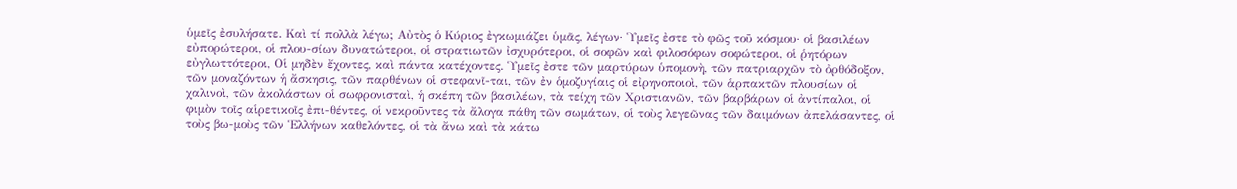ὑμεῖς ἐσυλήσατε. Καὶ τί πολλὰ λέγω; Αὐτὸς ὁ Κύριος ἐγκωμιάζει ὑμᾶς, λέγων· Ὑμεῖς ἐστε τὸ φῶς τοῦ κόσμου· οἱ βασιλέων εὐπορώτεροι, οἱ πλου-σίων δυνατώτεροι, οἱ στρατιωτῶν ἰσχυρότεροι, οἱ σοφῶν καὶ φιλοσόφων σοφώτεροι, οἱ ῥητόρων εὐγλωττότεροι, Οἱ μηδὲν ἔχοντες, καὶ πάντα κατέχοντες. Ὑμεῖς ἐστε τῶν μαρτύρων ὑπομονὴ, τῶν πατριαρχῶν τὸ ὀρθόδοξον, τῶν μοναζόντων ἡ ἄσκησις, τῶν παρθένων οἱ στεφανῖ-ται, τῶν ἐν ὁμοζυγίαις οἱ εἰρηνοποιοὶ, τῶν ἁρπακτῶν πλουσίων οἱ χαλινοὶ, τῶν ἀκολάστων οἱ σωφρονισταὶ, ἡ σκέπη τῶν βασιλέων, τὰ τείχη τῶν Χριστιανῶν, τῶν βαρβάρων οἱ ἀντίπαλοι, οἱ φιμὸν τοῖς αἱρετικοῖς ἐπι-θέντες, οἱ νεκροῦντες τὰ ἄλογα πάθη τῶν σωμάτων, οἱ τοὺς λεγεῶνας τῶν δαιμόνων ἀπελάσαντες, οἱ τοὺς βω-μοὺς τῶν Ἑλλήνων καθελόντες, οἱ τὰ ἄνω καὶ τὰ κάτω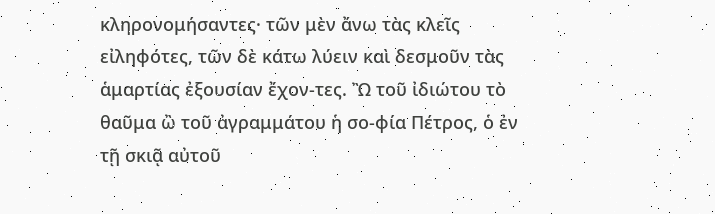κληρονομήσαντες· τῶν μὲν ἄνω τὰς κλεῖς εἰληφότες, τῶν δὲ κάτω λύειν καὶ δεσμοῦν τὰς ἁμαρτίας ἐξουσίαν ἔχον-τες. Ὢ τοῦ ἰδιώτου τὸ θαῦμα ὢ τοῦ ἀγραμμάτου ἡ σο-φία Πέτρος, ὁ ἐν τῇ σκιᾷ αὐτοῦ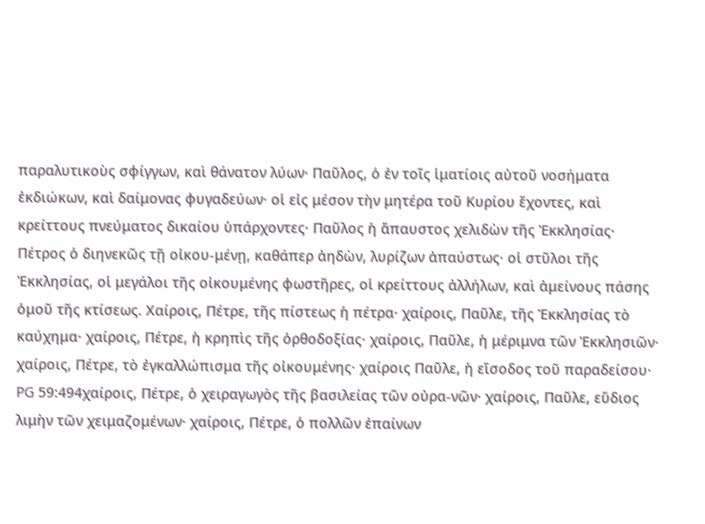παραλυτικοὺς σφίγγων, καὶ θάνατον λύων· Παῦλος, ὁ ἐν τοῖς ἱματίοις αὐτοῦ νοσήματα ἐκδιώκων, καὶ δαίμονας φυγαδεύων· οἱ εἰς μέσον τὴν μητέρα τοῦ Κυρίου ἔχοντες, καὶ κρείττους πνεύματος δικαίου ὑπάρχοντες· Παῦλος ἡ ἄπαυστος χελιδὼν τῆς Ἐκκλησίας· Πέτρος ὁ διηνεκῶς τῇ οἰκου-μένῃ, καθάπερ ἀηδὼν, λυρίζων ἀπαύστως· οἱ στῦλοι τῆς Ἐκκλησίας, οἱ μεγάλοι τῆς οἰκουμένης φωστῆρες, οἱ κρείττους ἀλλήλων, καὶ ἀμείνους πάσης ὁμοῦ τῆς κτίσεως. Χαίροις, Πέτρε, τῆς πίστεως ἡ πέτρα· χαίροις, Παῦλε, τῆς Ἐκκλησίας τὸ καύχημα· χαίροις, Πέτρε, ἡ κρηπὶς τῆς ὀρθοδοξίας· χαίροις, Παῦλε, ἡ μέριμνα τῶν Ἐκκλησιῶν· χαίροις, Πέτρε, τὸ ἐγκαλλώπισμα τῆς οἰκουμένης· χαίροις Παῦλε, ἡ εἴσοδος τοῦ παραδείσου·
PG 59:494χαίροις, Πέτρε, ὁ χειραγωγὸς τῆς βασιλείας τῶν οὐρα-νῶν· χαίροις, Παῦλε, εὔδιος λιμὴν τῶν χειμαζομένων· χαίροις, Πέτρε, ὁ πολλῶν ἐπαίνων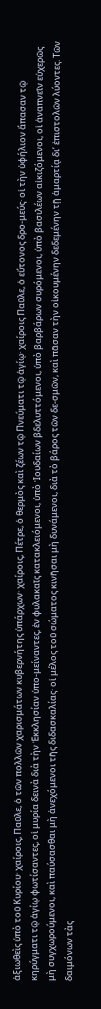ἀξιωθεὶς ὑπὸ τοῦ Κυρίου· χαίροις, Παῦλε, ὁ τῶν πολλῶν χαρισμάτων κυβερνήτης ὑπάρχων· χαίροις, Πέτρε, ὁ θερμὸς καὶ ζέων τῷ Πνεύματι τῷ ἁγίῳ· χαίροις Παῦλε, ὁ εὔτονος δρο-μεύς· οἱ τὴν ὑφήλιον ἅπασαν τῷ κηρύγματι τῷ ἁγίῳ φωτίσαντες, οἱ μυρία δεινὰ διὰ τὴν Ἐκκλησίαν ὑπο-μείναντες, ἐν φυλακαῖς κατακλειόμενοι, ὑπὸ Ἰουδαίων βδελυττόμενοι, ὑπὸ βαρβάρων συρόμενοι, ὑπὸ βασιλέων αἰκιζόμενοι, οἱ ἀναπνεῖν εὐχερῶς μὴ συγχωρούμενοι, καὶ παύσασθαι μὴ ἀνεχόμενοι τῆς διδασκαλίας· οἱ μέλος τοῦ σώματος κινῆσαι μὴ δυνάμενοι, διὰ τὸ βάρος τῶν δε-σμῶν, καὶ πᾶσαν τὴν οἰκουμένην δεδεμένην τῇ ἁμαρτίᾳ δι’ ἐπιστολῶν λύοντες. Τῶν δαιμόνων τὰς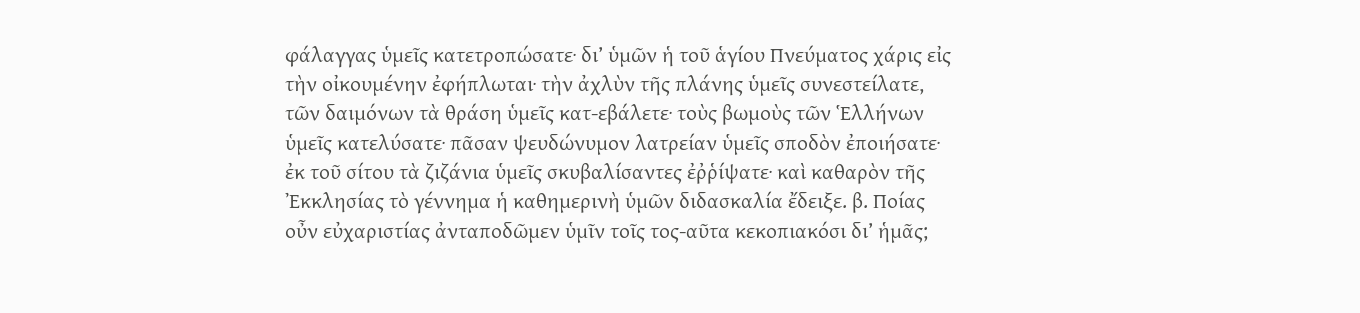φάλαγγας ὑμεῖς κατετροπώσατε· δι’ ὑμῶν ἡ τοῦ ἁγίου Πνεύματος χάρις εἰς τὴν οἰκουμένην ἐφήπλωται· τὴν ἀχλὺν τῆς πλάνης ὑμεῖς συνεστείλατε, τῶν δαιμόνων τὰ θράση ὑμεῖς κατ-εβάλετε· τοὺς βωμοὺς τῶν Ἑλλήνων ὑμεῖς κατελύσατε· πᾶσαν ψευδώνυμον λατρείαν ὑμεῖς σποδὸν ἐποιήσατε· ἐκ τοῦ σίτου τὰ ζιζάνια ὑμεῖς σκυβαλίσαντες ἐῤῥίψατε· καὶ καθαρὸν τῆς Ἐκκλησίας τὸ γέννημα ἡ καθημερινὴ ὑμῶν διδασκαλία ἔδειξε. β. Ποίας οὖν εὐχαριστίας ἀνταποδῶμεν ὑμῖν τοῖς τος-αῦτα κεκοπιακόσι δι’ ἡμᾶς;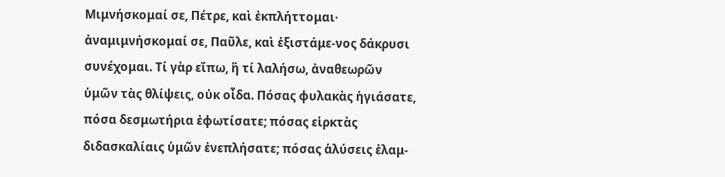Μιμνήσκομαί σε, Πέτρε, καὶ ἐκπλήττομαι· ἀναμιμνήσκομαί σε, Παῦλε, καὶ ἐξιστάμε-νος δάκρυσι συνέχομαι. Τί γὰρ εἴπω, ἢ τί λαλήσω, ἀναθεωρῶν ὑμῶν τὰς θλίψεις, οὐκ οἶδα. Πόσας φυλακὰς ἡγιάσατε, πόσα δεσμωτήρια ἐφωτίσατε; πόσας εἱρκτὰς διδασκαλίαις ὑμῶν ἐνεπλήσατε; πόσας ἁλύσεις ἐλαμ-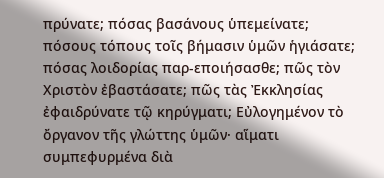πρύνατε; πόσας βασάνους ὑπεμείνατε; πόσους τόπους τοῖς βήμασιν ὑμῶν ἡγιάσατε; πόσας λοιδορίας παρ-εποιήσασθε; πῶς τὸν Χριστὸν ἐβαστάσατε; πῶς τὰς Ἐκκλησίας ἐφαιδρύνατε τῷ κηρύγματι; Εὐλογημένον τὸ ὄργανον τῆς γλώττης ὑμῶν· αἵματι συμπεφυρμένα διὰ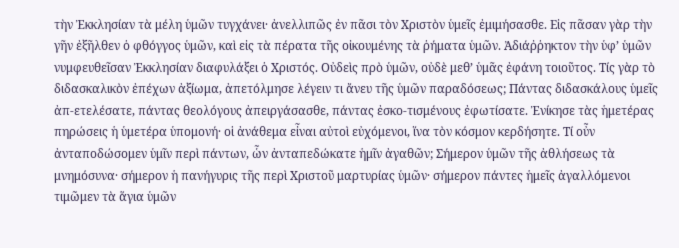τὴν Ἐκκλησίαν τὰ μέλη ὑμῶν τυγχάνει· ἀνελλιπῶς ἐν πᾶσι τὸν Χριστὸν ὑμεῖς ἐμιμήσασθε. Εἰς πᾶσαν γὰρ τὴν γῆν ἐξῆλθεν ὁ φθόγγος ὑμῶν, καὶ εἰς τὰ πέρατα τῆς οἰκουμένης τὰ ῥήματα ὑμῶν. Ἀδιάῤῥηκτον τὴν ὑφ’ ὑμῶν νυμφευθεῖσαν Ἐκκλησίαν διαφυλάξει ὁ Χριστός. Οὐδεὶς πρὸ ὑμῶν, οὐδὲ μεθ’ ὑμᾶς ἐφάνη τοιοῦτος. Τίς γὰρ τὸ διδασκαλικὸν ἐπέχων ἀξίωμα, ἀπετόλμησε λέγειν τι ἄνευ τῆς ὑμῶν παραδόσεως; Πάντας διδασκάλους ὑμεῖς ἀπ-ετελέσατε, πάντας θεολόγους ἀπειργάσασθε, πάντας ἐσκο-τισμένους ἐφωτίσατε. Ἐνίκησε τὰς ἡμετέρας πηρώσεις ἡ ὑμετέρα ὑπομονή· οἱ ἀνάθεμα εἶναι αὐτοὶ εὐχόμενοι, ἵνα τὸν κόσμον κερδήσητε. Τί οὖν ἀνταποδώσομεν ὑμῖν περὶ πάντων, ὧν ἀνταπεδώκατε ἡμῖν ἀγαθῶν; Σήμερον ὑμῶν τῆς ἀθλήσεως τὰ μνημόσυνα· σήμερον ἡ πανήγυρις τῆς περὶ Χριστοῦ μαρτυρίας ὑμῶν· σήμερον πάντες ἡμεῖς ἀγαλλόμενοι τιμῶμεν τὰ ἅγια ὑμῶν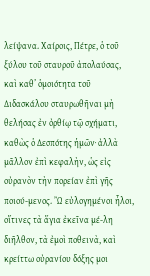λείψανα. Χαίροις, Πέτρε, ὁ τοῦ ξύλου τοῦ σταυροῦ ἀπολαύσας, καὶ καθ’ ὁμοιότητα τοῦ Διδασκάλου σταυρωθῆναι μὴ θελήσας ἐν ὀρθίῳ τῷ σχήματι, καθὼς ὁ Δεσπότης ἡμῶν· ἀλλὰ μᾶλλον ἐπὶ κεφαλὴν, ὡς εἰς οὐρανὸν τὴν πορείαν ἐπὶ γῆς ποιού-μενος. Ὢ εὐλογημένοι ἧλοι, οἵτινες τὰ ἅγια ἐκεῖνα μέ-λη διῆλθον, τὰ ἐμοὶ ποθεινὰ, καὶ κρείττω οὐρανίου δόξης μοι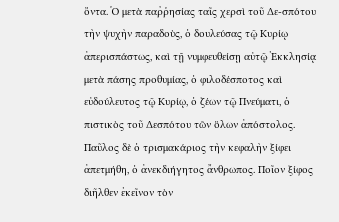ὄντα. Ὁ μετὰ παῤῥησίας ταῖς χερσὶ τοῦ Δε-σπότου τὴν ψυχὴν παραδοὺς, ὁ δουλεύσας τῷ Κυρίῳ ἀπερισπάστως, καὶ τῇ νυμφευθείσῃ αὐτῷ Ἐκκλησίᾳ μετὰ πάσης προθυμίας, ὁ φιλοδέσποτος καὶ εὐδούλευτος τῷ Κυρίῳ, ὁ ζέων τῷ Πνεύματι, ὁ πιστικὸς τοῦ Δεσπότου τῶν ὅλων ἀπόστολος. Παῦλος δὲ ὁ τρισμακάριος τὴν κεφαλὴν ξίφει ἀπετμήθη, ὁ ἀνεκδιήγητος ἄνθρωπος. Ποῖον ξίφος διῆλθεν ἐκεῖνον τὸν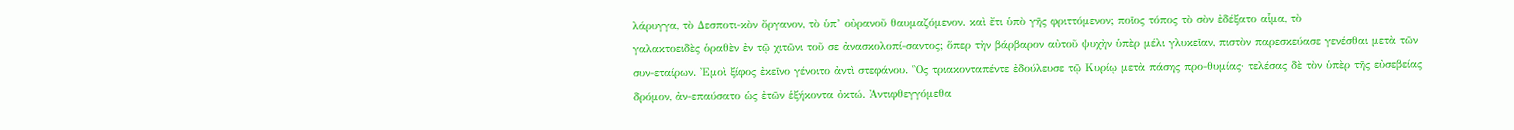λάρυγγα, τὸ Δεσποτι-κὸν ὄργανον, τὸ ὑπ’ οὐρανοῦ θαυμαζόμενον. καὶ ἔτι ὑπὸ γῆς φριττόμενον; ποῖος τόπος τὸ σὸν ἐδέξατο αἷμα, τὸ
γαλακτοειδὲς ὁραθὲν ἐν τῷ χιτῶνι τοῦ σε ἀνασκολοπί-σαντος; ὅπερ τὴν βάρβαρον αὐτοῦ ψυχὴν ὑπὲρ μέλι γλυκεῖαν, πιστὸν παρεσκεύασε γενέσθαι μετὰ τῶν συν-εταίρων. Ἐμοὶ ξίφος ἐκεῖνο γένοιτο ἀντὶ στεφάνου. Ὃς τριακονταπέντε ἐδούλευσε τῷ Κυρίῳ μετὰ πάσης προ-θυμίας· τελέσας δὲ τὸν ὑπὲρ τῆς εὐσεβείας δρόμον, ἀν-επαύσατο ὡς ἐτῶν ἑξήκοντα ὀκτώ. Ἀντιφθεγγόμεθα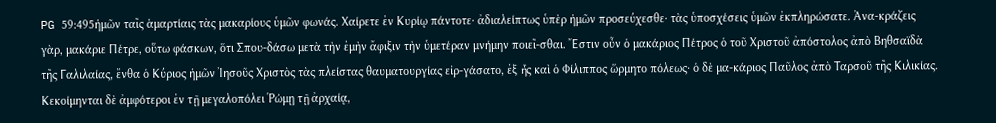PG 59:495ἡμῶν ταῖς ἁμαρτίαις τὰς μακαρίους ὑμῶν φωνάς. Χαίρετε ἐν Κυρίῳ πάντοτε· ἀδιαλείπτως ὑπὲρ ἡμῶν προσεύχεσθε· τὰς ὑποσχέσεις ὑμῶν ἐκπληρώσατε. Ἀνα-κράζεις γὰρ, μακάριε Πέτρε, οὕτω φάσκων, ὅτι Σπου-δάσω μετὰ τὴν ἐμὴν ἄφιξιν τὴν ὑμετέραν μνήμην ποιεῖ-σθαι. Ἔστιν οὖν ὁ μακάριος Πέτρος ὁ τοῦ Χριστοῦ ἀπόστολος ἀπὸ Βηθσαϊδὰ τῆς Γαλιλαίας, ἔνθα ὁ Κύριος ἡμῶν Ἰησοῦς Χριστὸς τὰς πλείστας θαυματουργίας εἰρ-γάσατο, ἐξ ἧς καὶ ὁ Φίλιππος ὥρμητο πόλεως· ὁ δὲ μα-κάριος Παῦλος ἀπὸ Ταρσοῦ τῆς Κιλικίας. Κεκοίμηνται δὲ ἀμφότεροι ἐν τῇ μεγαλοπόλει Ῥώμῃ τῇ ἀρχαίᾳ,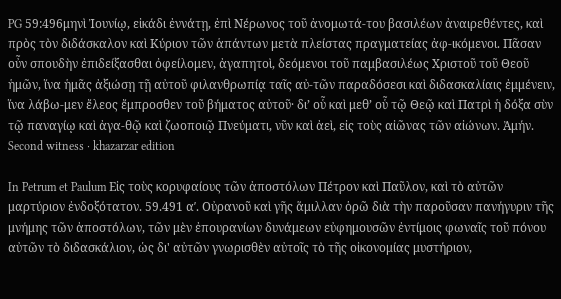PG 59:496μηνὶ Ἰουνίῳ, εἰκάδι ἐννάτῃ, ἐπὶ Νέρωνος τοῦ ἀνομωτά-του βασιλέων ἀναιρεθέντες, καὶ πρὸς τὸν διδάσκαλον καὶ Κύριον τῶν ἁπάντων μετὰ πλείστας πραγματείας ἀφ-ικόμενοι. Πᾶσαν οὖν σπουδὴν ἐπιδείξασθαι ὀφείλομεν, ἀγαπητοὶ, δεόμενοι τοῦ παμβασιλέως Χριστοῦ τοῦ Θεοῦ ἡμῶν, ἵνα ἡμᾶς ἀξιώσῃ τῇ αὐτοῦ φιλανθρωπίᾳ ταῖς αὐ-τῶν παραδόσεσι καὶ διδασκαλίαις ἐμμένειν, ἵνα λάβω-μεν ἔλεος ἔμπροσθεν τοῦ βήματος αὐτοῦ· δι’ οὗ καὶ μεθ’ οὗ τῷ Θεῷ καὶ Πατρὶ ἡ δόξα σὺν τῷ παναγίῳ καὶ ἀγα-θῷ καὶ ζωοποιῷ Πνεύματι, νῦν καὶ ἀεὶ, εἰς τοὺς αἰῶνας τῶν αἰώνων. Ἀμήν.
Second witness · khazarzar edition

In Petrum et Paulum Εἰς τοὺς κορυφαίους τῶν ἀποστόλων Πέτρον καὶ Παῦλον, καὶ τὸ αὐτῶν μαρτύριον ἐνδοξότατον. 59.491 αʹ. Οὐρανοῦ καὶ γῆς ἅμιλλαν ὁρῶ διὰ τὴν παροῦσαν πανήγυριν τῆς μνήμης τῶν ἀποστόλων, τῶν μὲν ἐπουρανίων δυνάμεων εὐφημουσῶν ἐντίμοις φωναῖς τοῦ πόνου αὐτῶν τὸ διδασκάλιον, ὡς δι' αὐτῶν γνωρισθὲν αὐτοῖς τὸ τῆς οἰκονομίας μυστήριον,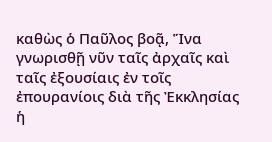καθὼς ὁ Παῦλος βοᾷ, Ἵνα γνωρισθῇ νῦν ταῖς ἀρχαῖς καὶ ταῖς ἐξουσίαις ἐν τοῖς ἐπουρανίοις διὰ τῆς Ἐκκλησίας ἡ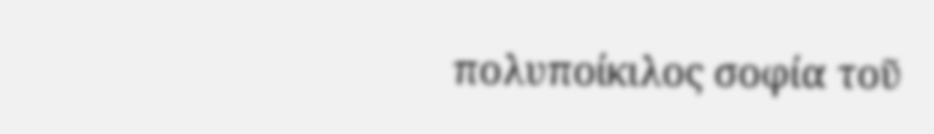πολυποίκιλος σοφία τοῦ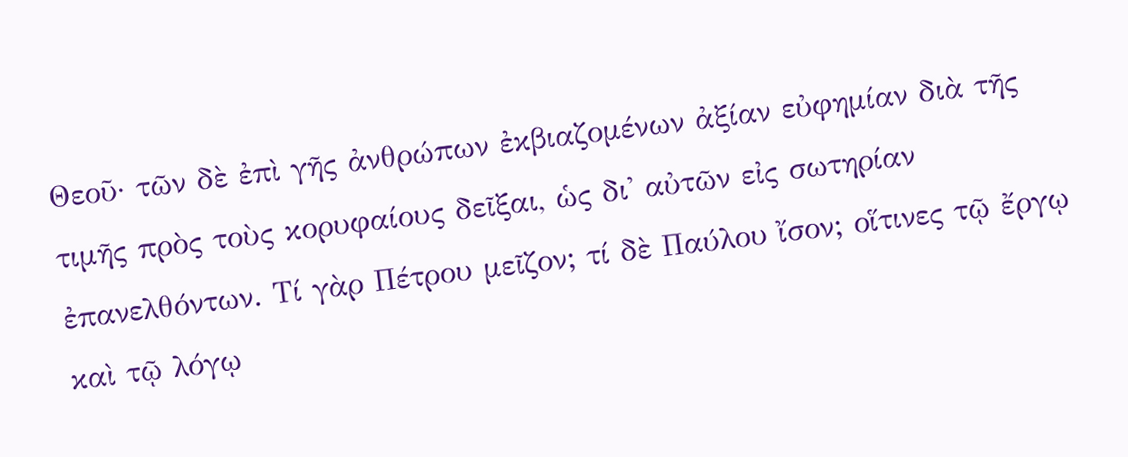Θεοῦ· τῶν δὲ ἐπὶ γῆς ἀνθρώπων ἐκβιαζομένων ἀξίαν εὐφημίαν διὰ τῆς τιμῆς πρὸς τοὺς κορυφαίους δεῖξαι, ὡς δι' αὐτῶν εἰς σωτηρίαν ἐπανελθόντων. Τί γὰρ Πέτρου μεῖζον; τί δὲ Παύλου ἴσον; οἵτινες τῷ ἔργῳ καὶ τῷ λόγῳ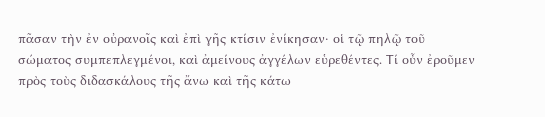πᾶσαν τὴν ἐν οὐρανοῖς καὶ ἐπὶ γῆς κτίσιν ἐνίκησαν· οἱ τῷ πηλῷ τοῦ σώματος συμπεπλεγμένοι, καὶ ἀμείνους ἀγγέλων εὑρεθέντες. Τί οὖν ἐροῦμεν πρὸς τοὺς διδασκάλους τῆς ἄνω καὶ τῆς κάτω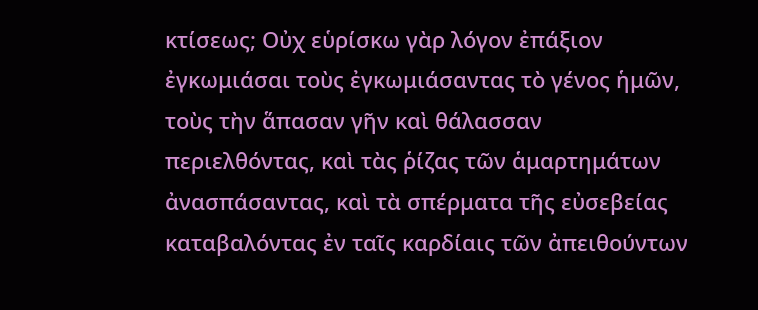κτίσεως; Οὐχ εὑρίσκω γὰρ λόγον ἐπάξιον ἐγκωμιάσαι τοὺς ἐγκωμιάσαντας τὸ γένος ἡμῶν, τοὺς τὴν ἅπασαν γῆν καὶ θάλασσαν περιελθόντας, καὶ τὰς ῥίζας τῶν ἁμαρτημάτων ἀνασπάσαντας, καὶ τὰ σπέρματα τῆς εὐσεβείας καταβαλόντας ἐν ταῖς καρδίαις τῶν ἀπειθούντων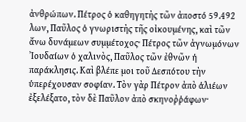ἀνθρώπων. Πέτρος ὁ καθηγητὴς τῶν ἀποστό 59.492 λων, Παῦλος ὁ γνωριστὴς τῆς οἰκουμένης, καὶ τῶν ἄνω δυνάμεων συμμέτοχος· Πέτρος τῶν ἀγνωμόνων Ἰουδαίων ὁ χαλινὸς, Παῦλος τῶν ἐθνῶν ἡ παράκλησις. Καὶ βλέπε μοι τοῦ Δεσπότου τὴν ὑπερέχουσαν σοφίαν. Τὸν γὰρ Πέτρον ἀπὸ ἁλιέων ἐξελέξατο, τὸν δὲ Παῦλον ἀπὸ σκηνοῤῥάφων·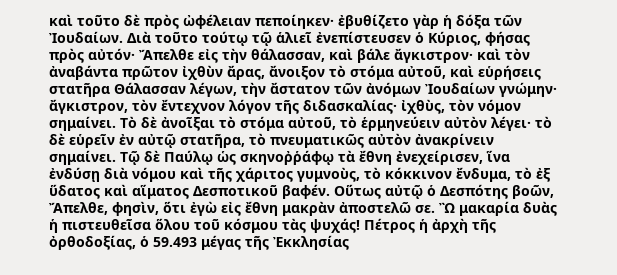καὶ τοῦτο δὲ πρὸς ὠφέλειαν πεποίηκεν· ἐβυθίζετο γὰρ ἡ δόξα τῶν Ἰουδαίων. Διὰ τοῦτο τούτῳ τῷ ἁλιεῖ ἐνεπίστευσεν ὁ Κύριος, φήσας πρὸς αὐτόν· Ἄπελθε εἰς τὴν θάλασσαν, καὶ βάλε ἄγκιστρον· καὶ τὸν ἀναβάντα πρῶτον ἰχθὺν ἄρας, ἄνοιξον τὸ στόμα αὐτοῦ, καὶ εὑρήσεις στατῆρα Θάλασσαν λέγων, τὴν ἄστατον τῶν ἀνόμων Ἰουδαίων γνώμην· ἄγκιστρον, τὸν ἔντεχνον λόγον τῆς διδασκαλίας· ἰχθὺς, τὸν νόμον σημαίνει. Τὸ δὲ ἀνοῖξαι τὸ στόμα αὐτοῦ, τὸ ἑρμηνεύειν αὐτὸν λέγει· τὸ δὲ εὑρεῖν ἐν αὐτῷ στατῆρα, τὸ πνευματικῶς αὐτὸν ἀνακρίνειν σημαίνει. Τῷ δὲ Παύλῳ ὡς σκηνοῤῥάφῳ τὰ ἔθνη ἐνεχείρισεν, ἵνα ἐνδύσῃ διὰ νόμου καὶ τῆς χάριτος γυμνοὺς, τὸ κόκκινον ἔνδυμα, τὸ ἐξ ὕδατος καὶ αἵματος Δεσποτικοῦ βαφέν. Οὕτως αὐτῷ ὁ Δεσπότης βοῶν, Ἄπελθε, φησὶν, ὅτι ἐγὼ εἰς ἔθνη μακρὰν ἀποστελῶ σε. Ὢ μακαρία δυὰς ἡ πιστευθεῖσα ὅλου τοῦ κόσμου τὰς ψυχάς! Πέτρος ἡ ἀρχὴ τῆς ὀρθοδοξίας, ὁ 59.493 μέγας τῆς Ἐκκλησίας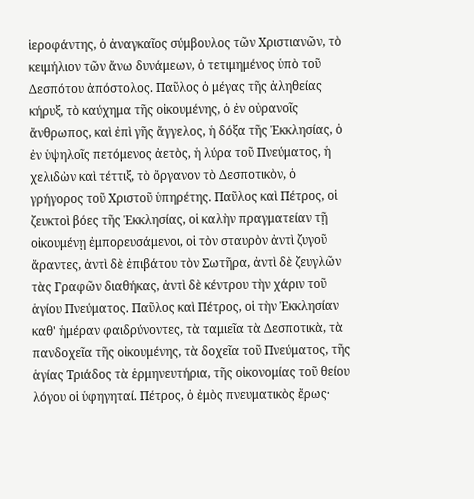ἱεροφάντης, ὁ ἀναγκαῖος σύμβουλος τῶν Χριστιανῶν, τὸ κειμήλιον τῶν ἄνω δυνάμεων, ὁ τετιμημένος ὑπὸ τοῦ Δεσπότου ἀπόστολος. Παῦλος ὁ μέγας τῆς ἀληθείας κήρυξ, τὸ καύχημα τῆς οἰκουμένης, ὁ ἐν οὐρανοῖς ἄνθρωπος, καὶ ἐπὶ γῆς ἄγγελος, ἡ δόξα τῆς Ἐκκλησίας, ὁ ἐν ὑψηλοῖς πετόμενος ἀετὸς, ἡ λύρα τοῦ Πνεύματος, ἡ χελιδὼν καὶ τέττιξ, τὸ ὄργανον τὸ Δεσποτικὸν, ὁ γρήγορος τοῦ Χριστοῦ ὑπηρέτης. Παῦλος καὶ Πέτρος, οἱ ζευκτοὶ βόες τῆς Ἐκκλησίας, οἱ καλὴν πραγματείαν τῇ οἰκουμένῃ ἐμπορευσάμενοι, οἱ τὸν σταυρὸν ἀντὶ ζυγοῦ ἄραντες, ἀντὶ δὲ ἐπιβάτου τὸν Σωτῆρα, ἀντὶ δὲ ζευγλῶν τὰς Γραφῶν διαθήκας, ἀντὶ δὲ κέντρου τὴν χάριν τοῦ ἁγίου Πνεύματος. Παῦλος καὶ Πέτρος, οἱ τὴν Ἐκκλησίαν καθ' ἡμέραν φαιδρύνοντες, τὰ ταμιεῖα τὰ Δεσποτικὰ, τὰ πανδοχεῖα τῆς οἰκουμένης, τὰ δοχεῖα τοῦ Πνεύματος, τῆς ἁγίας Τριάδος τὰ ἑρμηνευτήρια, τῆς οἰκονομίας τοῦ θείου λόγου οἱ ὑφηγηταί. Πέτρος, ὁ ἐμὸς πνευματικὸς ἔρως·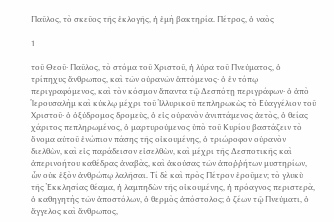Παῦλος, τὸ σκεῦος τῆς ἐκλογῆς, ἡ ἐμὴ βακτηρία. Πέτρος, ὁ ναὸς

1

τοῦ Θεοῦ· Παῦλος, τὸ στόμα τοῦ Χριστοῦ, ἡ λύρα τοῦ Πνεύματος, ὁ τρίπηχυς ἄνθρωπος, καὶ τῶν οὐρανῶν ἁπτόμενος· ὁ ἐν τόπῳ περιγραφόμενος, καὶ τὸν κόσμον ἅπαντα τῷ Δεσπότῃ περιγράφων· ὁ ἀπὸ Ἱερουσαλὴμ καὶ κύκλῳ μέχρι τοῦ Ἰλλυρικοῦ πεπληρωκὼς τὸ Εὐαγγέλιον τοῦ Χριστοῦ· ὁ ὀξύδρομος δρομεὺς, ὁ εἰς οὐρανὸν ἀνιπτάμενος ἀετὸς, ὁ θείας χάριτος πεπληρωμένος, ὁ μαρτυρούμενος ὑπὸ τοῦ Κυρίου βαστάζειν τὸ ὄνομα αὐτοῦ ἐνώπιον πάσης τῆς οἰκουμένης, ὁ τριώροφον οὐρανὸν διελθὼν, καὶ εἰς παράδεισον εἰσελθὼν, καὶ μέχρι τῆς Δεσποτικῆς καὶ ἀπερινοήτου καθέδρας ἀναβὰς, καὶ ἀκούσας τῶν ἀποῤῥήτων μυστηρίων, ὧν οὐκ ἐξὸν ἀνθρώπῳ λαλῆσαι. Τί δὲ καὶ πρὸς Πέτρον ἐροῦμεν; τὸ γλυκὺ τῆς Ἐκκλησίας θέαμα, ἡ λαμπηδὼν τῆς οἰκουμένης, ἡ πρόαγνος περιστερὰ, ὁ καθηγητὴς τῶν ἀποστόλων, ὁ θερμὸς ἀπόστολος; ὁ ζέων τῷ Πνεύματι, ὁ ἄγγελος καὶ ἄνθρωπος,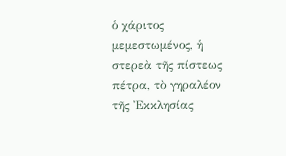ὁ χάριτος μεμεστωμένος, ἡ στερεὰ τῆς πίστεως πέτρα, τὸ γηραλέον τῆς Ἐκκλησίας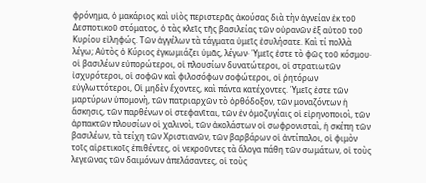φρόνημα, ὁ μακάριος καὶ υἱὸς περιστερᾶς ἀκούσας διὰ τὴν ἁγνείαν ἐκ τοῦ Δεσποτικοῦ στόματος, ὁ τὰς κλεῖς τῆς βασιλείας τῶν οὐρανῶν ἐξ αὐτοῦ τοῦ Κυρίου εἰληφώς. Τῶν ἀγγέλων τὰ τάγματα ὑμεῖς ἐσυλήσατε. Καὶ τί πολλὰ λέγω; Αὐτὸς ὁ Κύριος ἐγκωμιάζει ὑμᾶς, λέγων· Ὑμεῖς ἐστε τὸ φῶς τοῦ κόσμου· οἱ βασιλέων εὐπορώτεροι, οἱ πλουσίων δυνατώτεροι, οἱ στρατιωτῶν ἰσχυρότεροι, οἱ σοφῶν καὶ φιλοσόφων σοφώτεροι, οἱ ῥητόρων εὐγλωττότεροι, Οἱ μηδὲν ἔχοντες, καὶ πάντα κατέχοντες. Ὑμεῖς ἐστε τῶν μαρτύρων ὑπομονὴ, τῶν πατριαρχῶν τὸ ὀρθόδοξον, τῶν μοναζόντων ἡ ἄσκησις, τῶν παρθένων οἱ στεφανῖται, τῶν ἐν ὁμοζυγίαις οἱ εἰρηνοποιοὶ, τῶν ἁρπακτῶν πλουσίων οἱ χαλινοὶ, τῶν ἀκολάστων οἱ σωφρονισταὶ, ἡ σκέπη τῶν βασιλέων, τὰ τείχη τῶν Χριστιανῶν, τῶν βαρβάρων οἱ ἀντίπαλοι, οἱ φιμὸν τοῖς αἱρετικοῖς ἐπιθέντες, οἱ νεκροῦντες τὰ ἄλογα πάθη τῶν σωμάτων, οἱ τοὺς λεγεῶνας τῶν δαιμόνων ἀπελάσαντες, οἱ τοὺς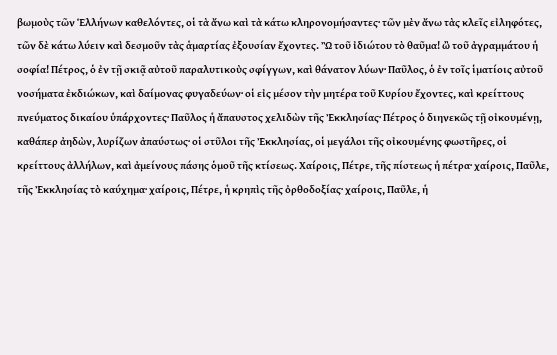βωμοὺς τῶν Ἑλλήνων καθελόντες, οἱ τὰ ἄνω καὶ τὰ κάτω κληρονομήσαντες· τῶν μὲν ἄνω τὰς κλεῖς εἰληφότες, τῶν δὲ κάτω λύειν καὶ δεσμοῦν τὰς ἁμαρτίας ἐξουσίαν ἔχοντες. Ὢ τοῦ ἰδιώτου τὸ θαῦμα! ὢ τοῦ ἀγραμμάτου ἡ σοφία! Πέτρος, ὁ ἐν τῇ σκιᾷ αὐτοῦ παραλυτικοὺς σφίγγων, καὶ θάνατον λύων· Παῦλος, ὁ ἐν τοῖς ἱματίοις αὐτοῦ νοσήματα ἐκδιώκων, καὶ δαίμονας φυγαδεύων· οἱ εἰς μέσον τὴν μητέρα τοῦ Κυρίου ἔχοντες, καὶ κρείττους πνεύματος δικαίου ὑπάρχοντες· Παῦλος ἡ ἄπαυστος χελιδὼν τῆς Ἐκκλησίας· Πέτρος ὁ διηνεκῶς τῇ οἰκουμένῃ, καθάπερ ἀηδὼν, λυρίζων ἀπαύστως· οἱ στῦλοι τῆς Ἐκκλησίας, οἱ μεγάλοι τῆς οἰκουμένης φωστῆρες, οἱ κρείττους ἀλλήλων, καὶ ἀμείνους πάσης ὁμοῦ τῆς κτίσεως. Χαίροις, Πέτρε, τῆς πίστεως ἡ πέτρα· χαίροις, Παῦλε, τῆς Ἐκκλησίας τὸ καύχημα· χαίροις, Πέτρε, ἡ κρηπὶς τῆς ὀρθοδοξίας· χαίροις, Παῦλε, ἡ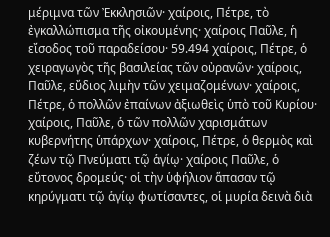μέριμνα τῶν Ἐκκλησιῶν· χαίροις, Πέτρε, τὸ ἐγκαλλώπισμα τῆς οἰκουμένης· χαίροις Παῦλε, ἡ εἴσοδος τοῦ παραδείσου· 59.494 χαίροις, Πέτρε, ὁ χειραγωγὸς τῆς βασιλείας τῶν οὐρανῶν· χαίροις, Παῦλε, εὔδιος λιμὴν τῶν χειμαζομένων· χαίροις, Πέτρε, ὁ πολλῶν ἐπαίνων ἀξιωθεὶς ὑπὸ τοῦ Κυρίου· χαίροις, Παῦλε, ὁ τῶν πολλῶν χαρισμάτων κυβερνήτης ὑπάρχων· χαίροις, Πέτρε, ὁ θερμὸς καὶ ζέων τῷ Πνεύματι τῷ ἁγίῳ· χαίροις Παῦλε, ὁ εὔτονος δρομεύς· οἱ τὴν ὑφήλιον ἅπασαν τῷ κηρύγματι τῷ ἁγίῳ φωτίσαντες, οἱ μυρία δεινὰ διὰ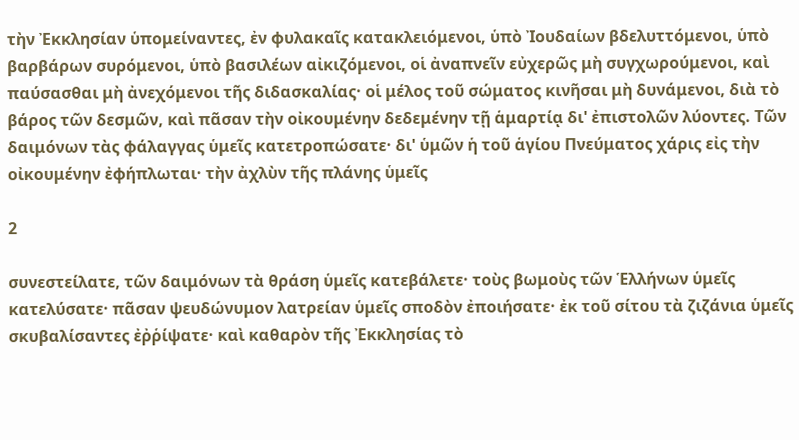τὴν Ἐκκλησίαν ὑπομείναντες, ἐν φυλακαῖς κατακλειόμενοι, ὑπὸ Ἰουδαίων βδελυττόμενοι, ὑπὸ βαρβάρων συρόμενοι, ὑπὸ βασιλέων αἰκιζόμενοι, οἱ ἀναπνεῖν εὐχερῶς μὴ συγχωρούμενοι, καὶ παύσασθαι μὴ ἀνεχόμενοι τῆς διδασκαλίας· οἱ μέλος τοῦ σώματος κινῆσαι μὴ δυνάμενοι, διὰ τὸ βάρος τῶν δεσμῶν, καὶ πᾶσαν τὴν οἰκουμένην δεδεμένην τῇ ἁμαρτίᾳ δι' ἐπιστολῶν λύοντες. Τῶν δαιμόνων τὰς φάλαγγας ὑμεῖς κατετροπώσατε· δι' ὑμῶν ἡ τοῦ ἁγίου Πνεύματος χάρις εἰς τὴν οἰκουμένην ἐφήπλωται· τὴν ἀχλὺν τῆς πλάνης ὑμεῖς

2

συνεστείλατε, τῶν δαιμόνων τὰ θράση ὑμεῖς κατεβάλετε· τοὺς βωμοὺς τῶν Ἑλλήνων ὑμεῖς κατελύσατε· πᾶσαν ψευδώνυμον λατρείαν ὑμεῖς σποδὸν ἐποιήσατε· ἐκ τοῦ σίτου τὰ ζιζάνια ὑμεῖς σκυβαλίσαντες ἐῤῥίψατε· καὶ καθαρὸν τῆς Ἐκκλησίας τὸ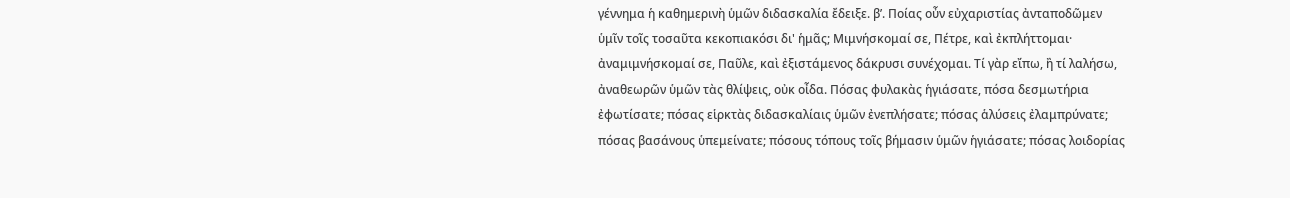γέννημα ἡ καθημερινὴ ὑμῶν διδασκαλία ἔδειξε. βʹ. Ποίας οὖν εὐχαριστίας ἀνταποδῶμεν ὑμῖν τοῖς τοσαῦτα κεκοπιακόσι δι' ἡμᾶς; Μιμνήσκομαί σε, Πέτρε, καὶ ἐκπλήττομαι· ἀναμιμνήσκομαί σε, Παῦλε, καὶ ἐξιστάμενος δάκρυσι συνέχομαι. Τί γὰρ εἴπω, ἢ τί λαλήσω, ἀναθεωρῶν ὑμῶν τὰς θλίψεις, οὐκ οἶδα. Πόσας φυλακὰς ἡγιάσατε, πόσα δεσμωτήρια ἐφωτίσατε; πόσας εἱρκτὰς διδασκαλίαις ὑμῶν ἐνεπλήσατε; πόσας ἁλύσεις ἐλαμπρύνατε; πόσας βασάνους ὑπεμείνατε; πόσους τόπους τοῖς βήμασιν ὑμῶν ἡγιάσατε; πόσας λοιδορίας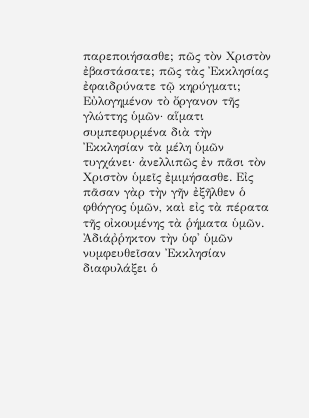παρεποιήσασθε; πῶς τὸν Χριστὸν ἐβαστάσατε; πῶς τὰς Ἐκκλησίας ἐφαιδρύνατε τῷ κηρύγματι; Εὐλογημένον τὸ ὄργανον τῆς γλώττης ὑμῶν· αἵματι συμπεφυρμένα διὰ τὴν Ἐκκλησίαν τὰ μέλη ὑμῶν τυγχάνει· ἀνελλιπῶς ἐν πᾶσι τὸν Χριστὸν ὑμεῖς ἐμιμήσασθε. Εἰς πᾶσαν γὰρ τὴν γῆν ἐξῆλθεν ὁ φθόγγος ὑμῶν, καὶ εἰς τὰ πέρατα τῆς οἰκουμένης τὰ ῥήματα ὑμῶν. Ἀδιάῤῥηκτον τὴν ὑφ' ὑμῶν νυμφευθεῖσαν Ἐκκλησίαν διαφυλάξει ὁ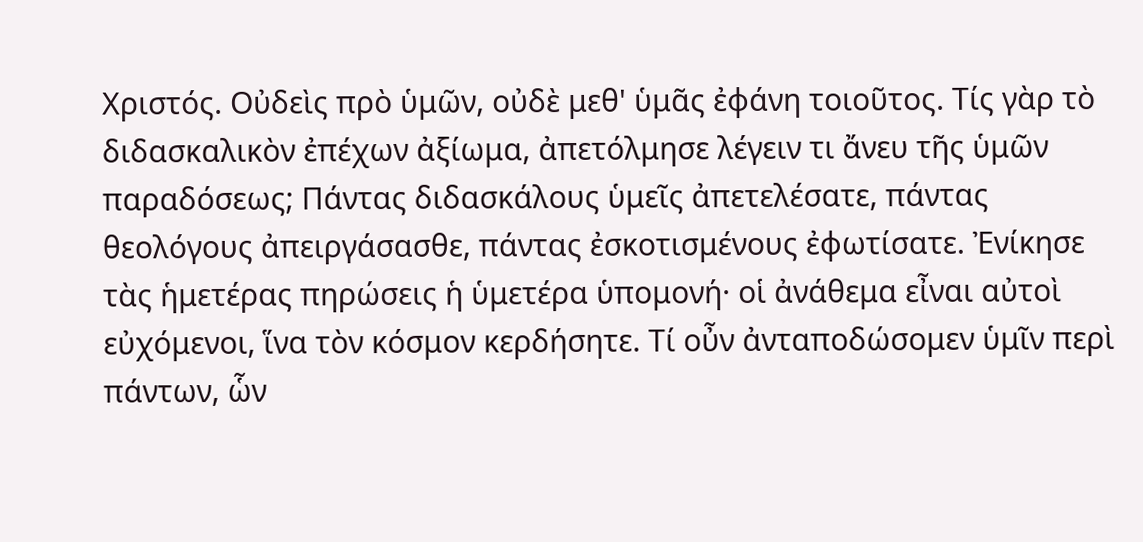Χριστός. Οὐδεὶς πρὸ ὑμῶν, οὐδὲ μεθ' ὑμᾶς ἐφάνη τοιοῦτος. Τίς γὰρ τὸ διδασκαλικὸν ἐπέχων ἀξίωμα, ἀπετόλμησε λέγειν τι ἄνευ τῆς ὑμῶν παραδόσεως; Πάντας διδασκάλους ὑμεῖς ἀπετελέσατε, πάντας θεολόγους ἀπειργάσασθε, πάντας ἐσκοτισμένους ἐφωτίσατε. Ἐνίκησε τὰς ἡμετέρας πηρώσεις ἡ ὑμετέρα ὑπομονή· οἱ ἀνάθεμα εἶναι αὐτοὶ εὐχόμενοι, ἵνα τὸν κόσμον κερδήσητε. Τί οὖν ἀνταποδώσομεν ὑμῖν περὶ πάντων, ὧν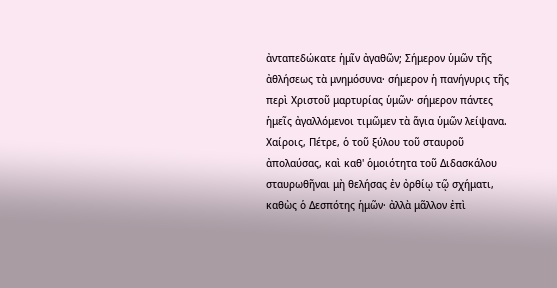ἀνταπεδώκατε ἡμῖν ἀγαθῶν; Σήμερον ὑμῶν τῆς ἀθλήσεως τὰ μνημόσυνα· σήμερον ἡ πανήγυρις τῆς περὶ Χριστοῦ μαρτυρίας ὑμῶν· σήμερον πάντες ἡμεῖς ἀγαλλόμενοι τιμῶμεν τὰ ἅγια ὑμῶν λείψανα. Χαίροις, Πέτρε, ὁ τοῦ ξύλου τοῦ σταυροῦ ἀπολαύσας, καὶ καθ' ὁμοιότητα τοῦ Διδασκάλου σταυρωθῆναι μὴ θελήσας ἐν ὀρθίῳ τῷ σχήματι, καθὼς ὁ Δεσπότης ἡμῶν· ἀλλὰ μᾶλλον ἐπὶ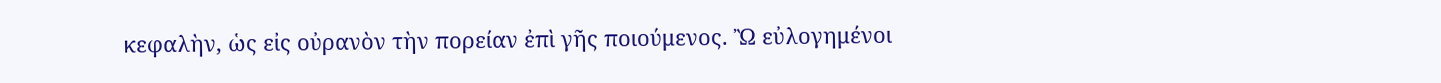κεφαλὴν, ὡς εἰς οὐρανὸν τὴν πορείαν ἐπὶ γῆς ποιούμενος. Ὢ εὐλογημένοι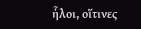ἧλοι, οἵτινες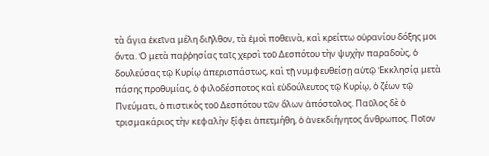τὰ ἅγια ἐκεῖνα μέλη διῆλθον, τὰ ἐμοὶ ποθεινὰ, καὶ κρείττω οὐρανίου δόξης μοι ὄντα. Ὁ μετὰ παῤῥησίας ταῖς χερσὶ τοῦ Δεσπότου τὴν ψυχὴν παραδοὺς, ὁ δουλεύσας τῷ Κυρίῳ ἀπερισπάστως, καὶ τῇ νυμφευθείσῃ αὐτῷ Ἐκκλησίᾳ μετὰ πάσης προθυμίας, ὁ φιλοδέσποτος καὶ εὐδούλευτος τῷ Κυρίῳ, ὁ ζέων τῷ Πνεύματι, ὁ πιστικὸς τοῦ Δεσπότου τῶν ὅλων ἀπόστολος. Παῦλος δὲ ὁ τρισμακάριος τὴν κεφαλὴν ξίφει ἀπετμήθη, ὁ ἀνεκδιήγητος ἄνθρωπος. Ποῖον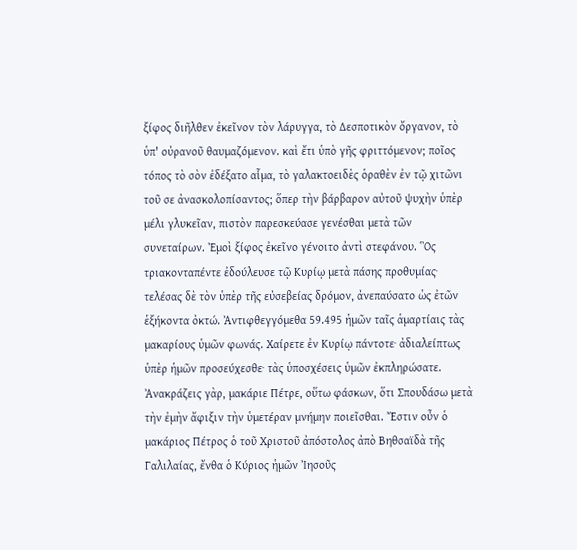ξίφος διῆλθεν ἐκεῖνον τὸν λάρυγγα, τὸ Δεσποτικὸν ὄργανον, τὸ ὑπ' οὐρανοῦ θαυμαζόμενον. καὶ ἔτι ὑπὸ γῆς φριττόμενον; ποῖος τόπος τὸ σὸν ἐδέξατο αἷμα, τὸ γαλακτοειδὲς ὁραθὲν ἐν τῷ χιτῶνι τοῦ σε ἀνασκολοπίσαντος; ὅπερ τὴν βάρβαρον αὐτοῦ ψυχὴν ὑπὲρ μέλι γλυκεῖαν, πιστὸν παρεσκεύασε γενέσθαι μετὰ τῶν συνεταίρων. Ἐμοὶ ξίφος ἐκεῖνο γένοιτο ἀντὶ στεφάνου. Ὃς τριακονταπέντε ἐδούλευσε τῷ Κυρίῳ μετὰ πάσης προθυμίας· τελέσας δὲ τὸν ὑπὲρ τῆς εὐσεβείας δρόμον, ἀνεπαύσατο ὡς ἐτῶν ἑξήκοντα ὀκτώ. Ἀντιφθεγγόμεθα 59.495 ἡμῶν ταῖς ἁμαρτίαις τὰς μακαρίους ὑμῶν φωνάς. Χαίρετε ἐν Κυρίῳ πάντοτε· ἀδιαλείπτως ὑπὲρ ἡμῶν προσεύχεσθε· τὰς ὑποσχέσεις ὑμῶν ἐκπληρώσατε. Ἀνακράζεις γὰρ, μακάριε Πέτρε, οὕτω φάσκων, ὅτι Σπουδάσω μετὰ τὴν ἐμὴν ἄφιξιν τὴν ὑμετέραν μνήμην ποιεῖσθαι. Ἔστιν οὖν ὁ μακάριος Πέτρος ὁ τοῦ Χριστοῦ ἀπόστολος ἀπὸ Βηθσαϊδὰ τῆς Γαλιλαίας, ἔνθα ὁ Κύριος ἡμῶν Ἰησοῦς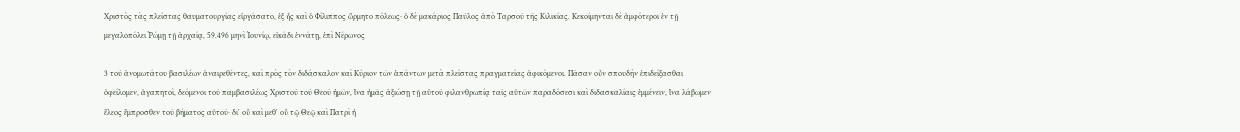Χριστὸς τὰς πλείστας θαυματουργίας εἰργάσατο, ἐξ ἧς καὶ ὁ Φίλιππος ὥρμητο πόλεως· ὁ δὲ μακάριος Παῦλος ἀπὸ Ταρσοῦ τῆς Κιλικίας. Κεκοίμηνται δὲ ἀμφότεροι ἐν τῇ μεγαλοπόλει Ῥώμῃ τῇ ἀρχαίᾳ, 59.496 μηνὶ Ἰουνίῳ, εἰκάδι ἐννάτῃ, ἐπὶ Νέρωνος

3 τοῦ ἀνομωτάτου βασιλέων ἀναιρεθέντες, καὶ πρὸς τὸν διδάσκαλον καὶ Κύριον τῶν ἁπάντων μετὰ πλείστας πραγματείας ἀφικόμενοι. Πᾶσαν οὖν σπουδὴν ἐπιδείξασθαι ὀφείλομεν, ἀγαπητοὶ, δεόμενοι τοῦ παμβασιλέως Χριστοῦ τοῦ Θεοῦ ἡμῶν, ἵνα ἡμᾶς ἀξιώσῃ τῇ αὐτοῦ φιλανθρωπίᾳ ταῖς αὐτῶν παραδόσεσι καὶ διδασκαλίαις ἐμμένειν, ἵνα λάβωμεν ἔλεος ἔμπροσθεν τοῦ βήματος αὐτοῦ· δι' οὗ καὶ μεθ' οὗ τῷ Θεῷ καὶ Πατρὶ ἡ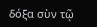δόξα σὺν τῷ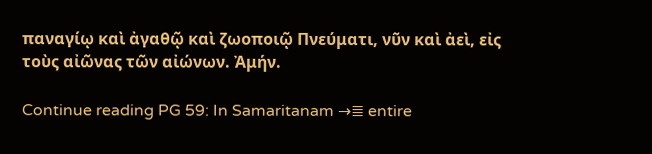παναγίῳ καὶ ἀγαθῷ καὶ ζωοποιῷ Πνεύματι, νῦν καὶ ἀεὶ, εἰς τοὺς αἰῶνας τῶν αἰώνων. Ἀμήν.

Continue reading PG 59: In Samaritanam →≣ entire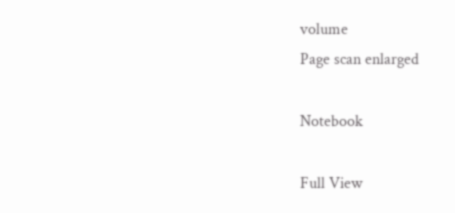volume
Page scan enlarged

Notebook

Full View